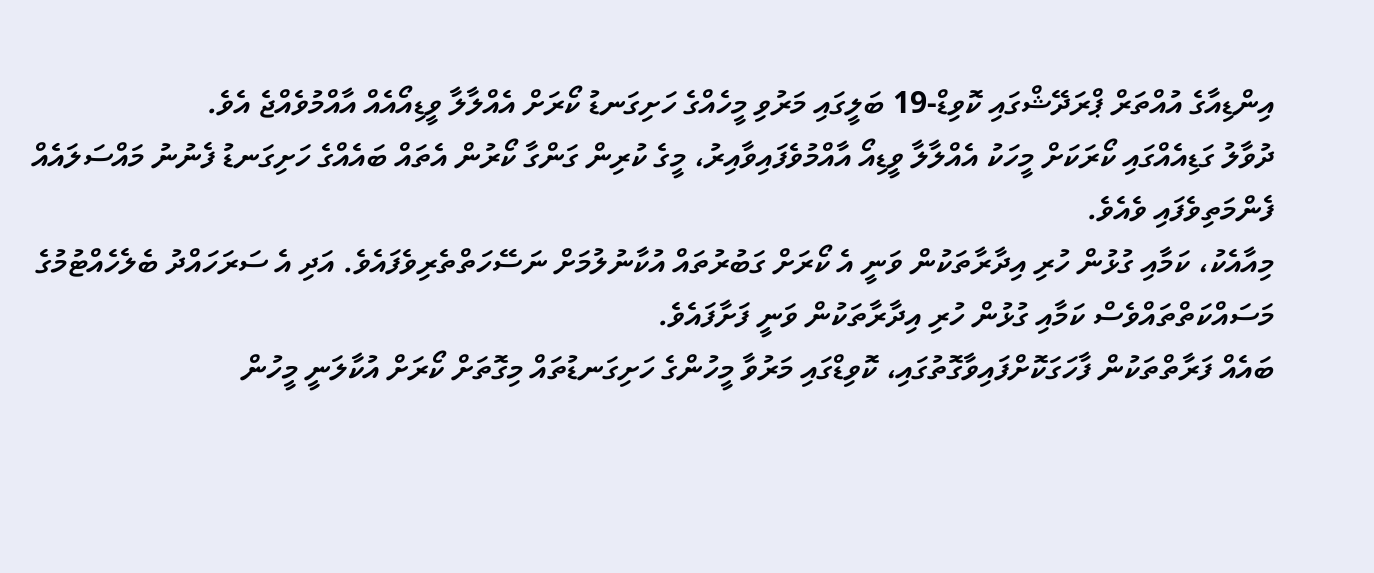އިންޑިއާގެ އުއްތަރް ޕްރަދޭޝްގައި ކޮވިޑް-19 ބަލީގައި މަރުވި މީހެއްގެ ހަށިގަނޑު ކޯރަށް އެއްލާލާ ވީޑިއޯއެއް އާއްމުވެއްޖެ އެވެ.
ދުވާލު ގަޑިއެއްގައި ކޯރަކަށް މީހަކު އެއްލާލާ ވީޑިއޯ އާއްމުވެފައިވާއިރު، މީގެ ކުރިން ގަންގާ ކޯރުން އެތައް ބައެއްގެ ހަށިގަނޑު ފެނުނު މައްސަލައެއް ފެންމަތިވެފައި ވެއެވެ.
މިއާއެކު، ކަމާއި ގުޅުން ހުރި އިދާރާތަކުން ވަނީ އެ ކޯރަށް ގަބުރުތައް އުކާނުލުމަށް ނަސޭހަތްތެރިވެފައެވެ. އަދި އެ ސަރަހައްދު ބެލެހެއްޓުމުގެ މަސައްކަތްތައްވެސް ކަމާއި ގުޅުން ހުރި އިދާރާތަކުން ވަނީ ފަށާފައެވެ.
ބައެއް ފަރާތްތަކުން ފާހަގަކޮށްފައިވާގޮތުގައި، ކޮވިޑްގައި މަރުވާ މީހުންގެ ހަށިގަނޑުތައް މިގޮތަށް ކޯރަށް އުކާލަނީ މީހުން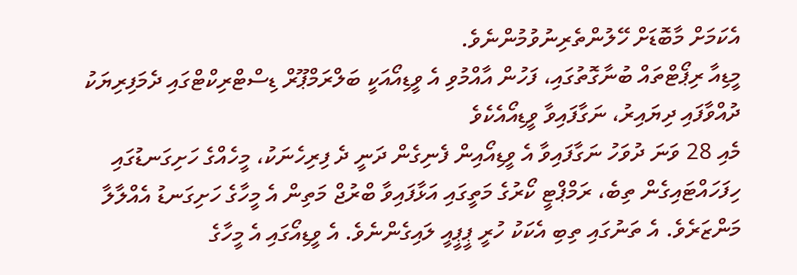އެކަމަށް މާބޮޑަށް ހޭލުންތެރިނުވުމުންނެވެ.
މީޑިއާ ރިޕޯޓްތައް ބުނާގޮތުގައި، ފަހުން އާއްމުވި އެ ވީޑިއޯއަކީ ބަލްރަމްޕޫރް ޑިސްޓްރިކްޓްގައި ދެމަފިރިޔަކު ދުއްވާފައި ދިޔައިރު، ނަގާފައިވާ ވީޑިއޯއެކެވެ
މެއި 28 ވަނަ ދުވަހު ނަގާފައިވާ އެ ވީޑިއޯއިން ފެނިގެން ދަނީ ދެ ފިރިހެނަކު، މީހެއްގެ ހަށިގަނޑުގައި ހިފަހައްޓައިގެން ތިބެ، ރަމްޕްޓީ ކޯރުގެ މަތީގައި އަޅާފައިވާ ބްރުޖް މަތިން އެ މީހާގެ ހަށިގަނޑު އެއްލާލާ މަންޒަރެވެ. އެ ތަނުގައި ތިބި އެކަކު ހުރީ ޕީޕީއީ ލައިގެންނެވެ. އެ ވީޑިއޯގައި އެ މީހާގެ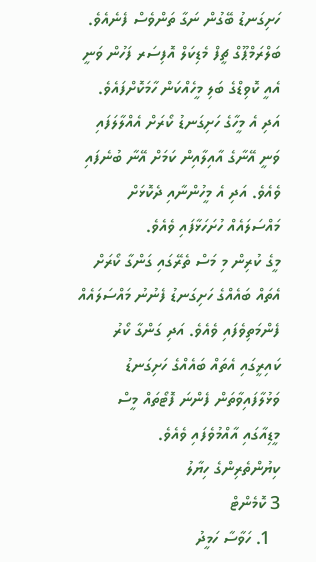ހަށިގަނޑު ބޭގުން ނަގާ ތަންވެސް ފެނެއެވެ.
ބަލްރަމްޕޫގް ޗީފް މެޑިކަލް އޮފިސަރ ފަހުން ވަނީ އެއީ ކޮވިޑްގެ ބަލި މީހެއްކަން ހާމަކޮށްފައެވެ. އަދި އެ މީހާގެ ހަށިގަނޑު ކޯރަށް އެއްލާލަފައި ވަނީ އޭނާގެ އާއިލާއިން ކަމަށް އޭނާ ބުނެފައި ވެއެވެ. އަދި އެ މީހުންނާއި ދެކޮޅަށް މައްސަލައެއް ހުށަހަޅާފައި ވެއެވެ.
މީގެ ކުރިން މި މަސް ތެރޭގައި ގަންގާ ކޯރަށް އެތައް ބައެއްގެ ހަށިގަނޑު ފެނުނު މައްސަލައެއް ފެންމަތިވެފައި ވެއެވެ. އަދި ގަންގާ ކޯރު ކައިރީގައި އެތައް ބައެއްގެ ހަށިގަނޑު ވަޅުލާފައިވާތަން ފެންނަ ފޮޓޯތައް މީސް މީޑިއާގައި އާއްމުވެފައި ވެއެވެ.
ކިޔުންތެރިންގެ ހިޔާލު
3 ކޮމެންޓް
  1. ހަވާސާ ހަމީދު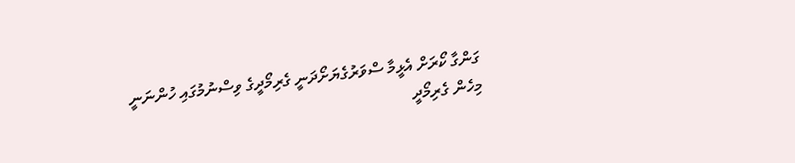ގަންގާ ކޯރަށް އެޅީމާ ސްވަރުގެޔަށޯދަނީ ގެރިމޯދީގެ ވިސްނުމުގައި ހުންނަނީ މިހެން ގެރިމޯދީ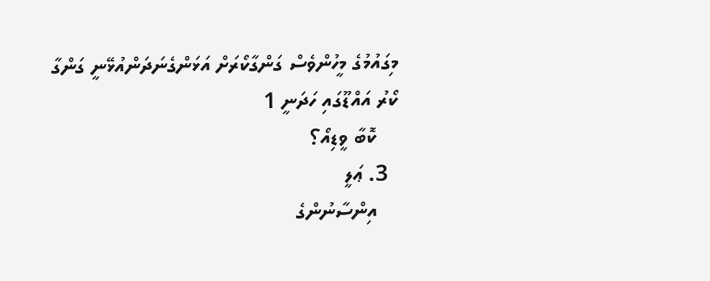މިގައުމުގެ މީހުންވެސް ގަންގާކޯރަށް އަޅަންގެނަދަންއުޅޭނީ ގަންގާ ކޯރު އައްޑޫގައި ހަދަނީ 1
    ކޮބާ ވީޑިއޯ؟
  3. ޢަލީ
    އިންސާނުންގެ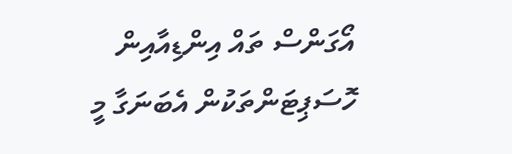އޯގަންސް ތައް އިންޑިއާއިން ހޮސަޕިޓަންތަކުން އެބަނަގާ މީ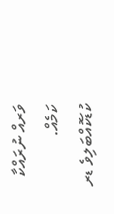ވަރއް ނުރައްކާ ކަމެއް. ކުޑަކޮއްބަލިވެ ޑރ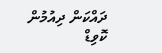ދައްކަން ދިއުމުން ކޮވިޑް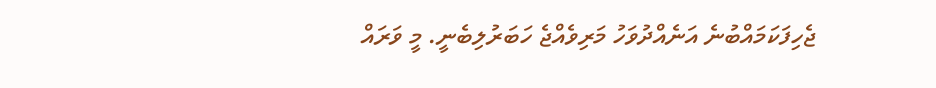ޖެހިފަކަމައްބުނެ އަނެއްދުވަހު މަރިވެއްޖެ ހަބަރުލިބެނީ. މީ ވަރައް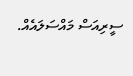ސީރިއަސް މައްސަލައެއް.